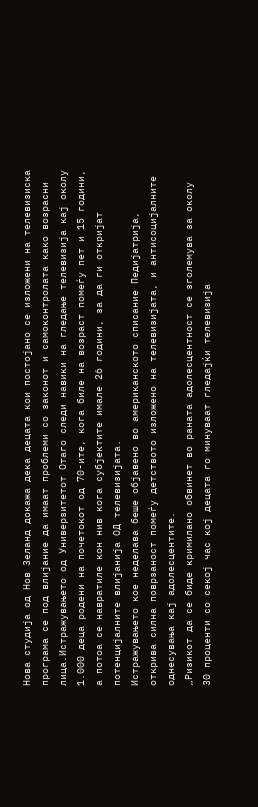Нова студија од Нов Зеланд докажа дека децата кои постојано се изложени на телевизиска програма се под влијание да имаат проблеми со законот и самоконтролата како возрасни лица.Истражувањето од Универзитетот Отаго следи навики на гледање телевизија кај околу 1.000 деца родени на почетокот од 70-ите, кога биле на возраст помеѓу пет и 15 години, а потоа се навратиле кон нив кога субјектите имале 26 години, за да ги откријат потенцијалните влијанија ОД телевизијата.
Истражувањето кое неделава беше објавено во американското списание Педијатрија, открива силна поврзаност помеѓу детството изложено на телевизијата, и антисоцијалните однесувања кај адолесцентите.
„Ризикот да се биде кримилано обвинет во раната адолесцентност се зголемува за околу 30 проценти со секој час кој децата го минуваат гледајќи телевизија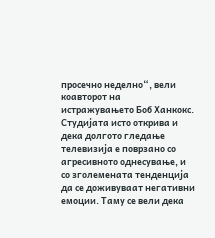просечно неделно“, вели коавторот на истражувањето Боб Ханкокс.
Студијата исто открива и дека долгото гледање телевизија е поврзано со агресивното однесување, и со зголемената тенденција да се доживуваат негативни емоции. Таму се вели дека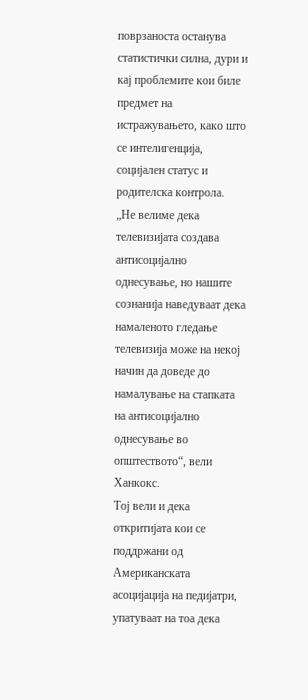поврзаноста останува статистички силна, дури и кај проблемите кои биле предмет на истражувањето, како што се интелигенција, социјален статус и родителска контрола.
„Не велиме дека телевизијата создава антисоцијално однесување, но нашите сознанија наведуваат дека намаленото гледање телевизија може на некој начин да доведе до намалување на стапката на антисоцијално однесување во општеството“, вели Ханкокс.
Тој вели и дека откритијата кои се поддржани од Американската асоцијација на педијатри, упатуваат на тоа дека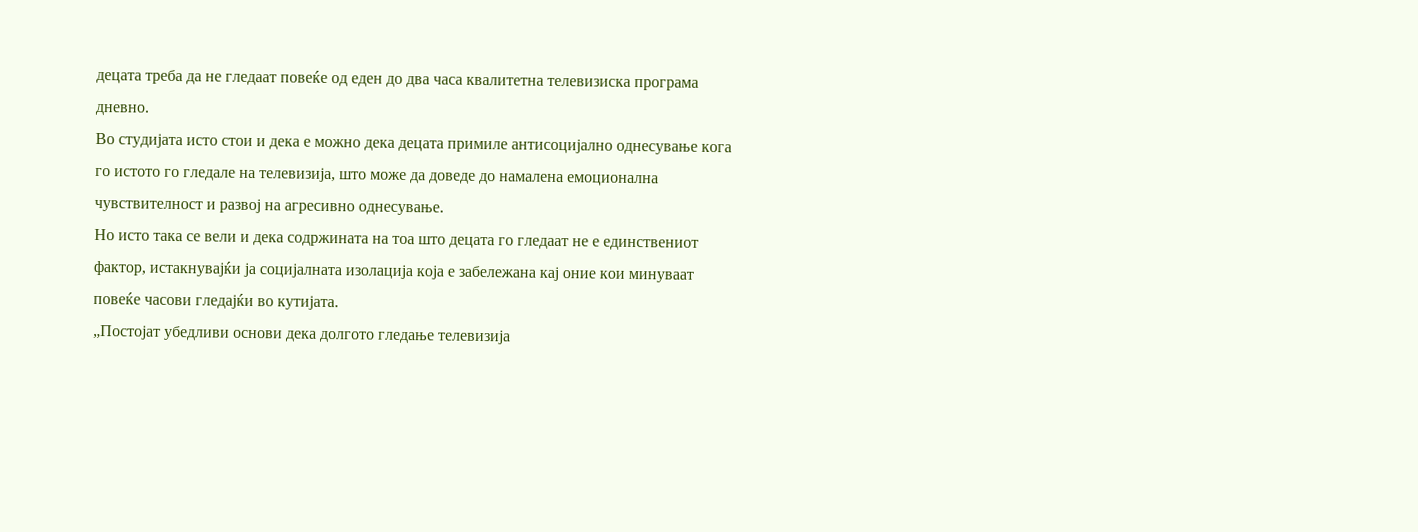децата треба да не гледаат повеќе од еден до два часа квалитетна телевизиска програма дневно.
Во студијата исто стои и дека е можно дека децата примиле антисоцијално однесување кога го истото го гледале на телевизија, што може да доведе до намалена емоционална чувствителност и развој на агресивно однесување.
Но исто така се вели и дека содржината на тоа што децата го гледаат не е единствениот фактор, истакнувајќи ја социјалната изолација која е забележана кај оние кои минуваат повеќе часови гледајќи во кутијата.
„Постојат убедливи основи дека долгото гледање телевизија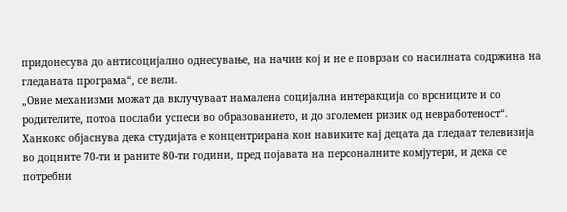придонесува до антисоцијално однесување, на начин кој и не е поврзан со насилната содржина на гледаната програма“, се вели.
„Овие механизми можат да вклучуваат намалена социјална интеракција со врсниците и со родителите, потоа послаби успеси во образованието, и до зголемен ризик од невработеност“.
Ханкокс објаснува дека студијата е концентрирана кон навиките кај децата да гледаат телевизија во доцните 70-ти и раните 80-ти години, пред појавата на персоналните комјутери, и дека се потребни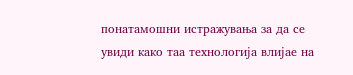понатамошни истражувања за да се увиди како таа технологија влијае на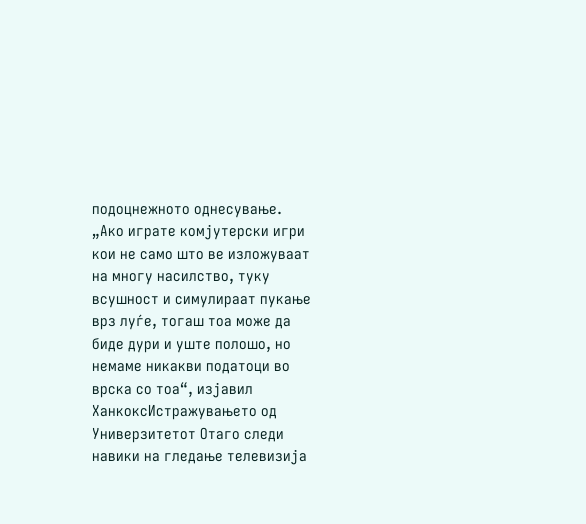подоцнежното однесување.
„Ако играте комјутерски игри кои не само што ве изложуваат на многу насилство, туку всушност и симулираат пукање врз луѓе, тогаш тоа може да биде дури и уште полошо, но немаме никакви податоци во врска со тоа“, изјавил ХанкоксИстражувањето од Универзитетот Отаго следи навики на гледање телевизија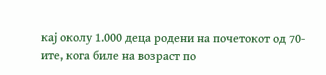кај околу 1.000 деца родени на почетокот од 70-ите, кога биле на возраст по